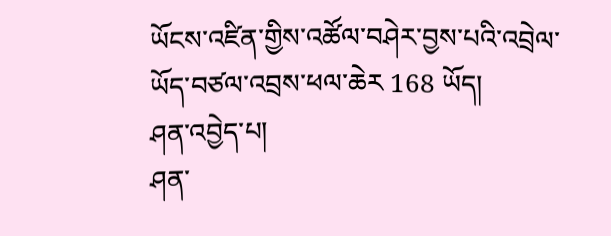ཡོངས་འཛིན་གྱིས་འཚོལ་བཤེར་བྱས་པའི་འབྲེལ་ཡོད་བཙལ་འབྲས་ཕལ་ཆེར 168 ཡོད།
ཤན་འབྱེད་པ།
ཤན་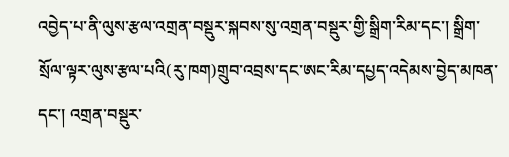འབྱེད་པ་ནི་ལུས་རྩལ་འགྲན་བསྡུར་སྐབས་སུ་འགྲན་བསྡུར་གྱི་སྒྲིག་རིམ་དང་། སྒྲིག་སྲོལ་ལྟར་ལུས་རྩལ་པའི(རུ་ཁག)གྲུབ་འབྲས་དང་ཨང་རིམ་དཔྱད་འདེམས་བྱེད་མཁན་དང་། འགྲན་བསྡུར་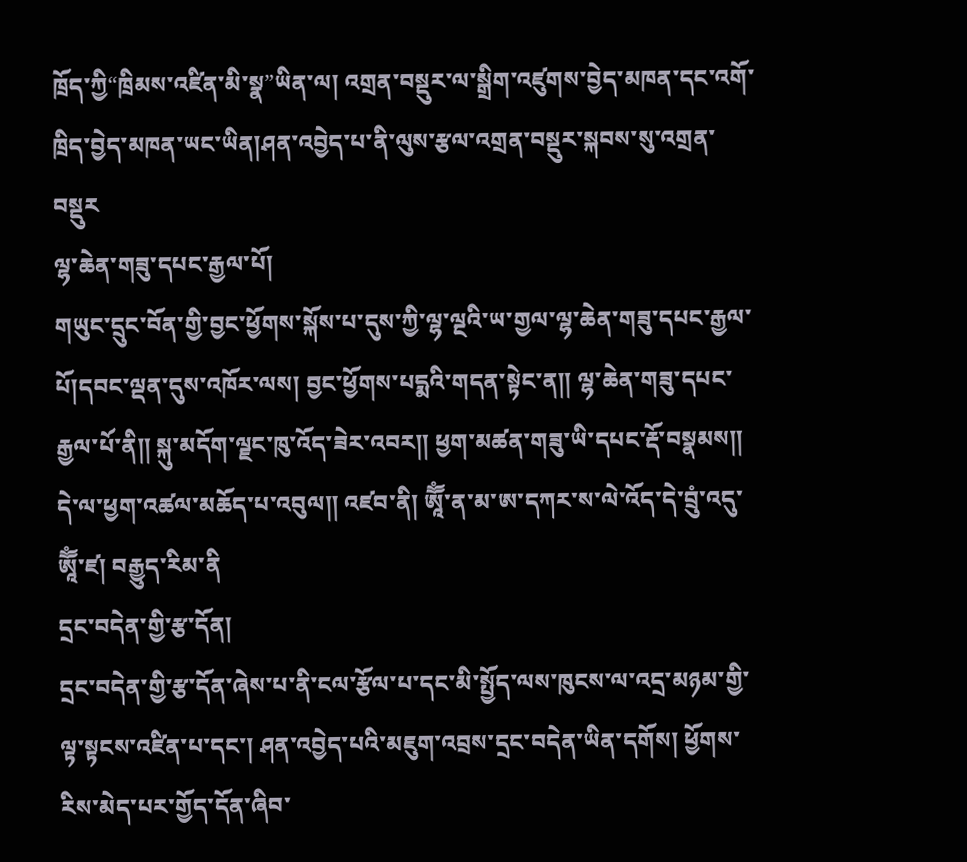ཁྲོད་ཀྱི“ཁྲིམས་འཛིན་མི་སྣ”ཡིན་ལ། འགྲན་བསྡུར་ལ་སྒྲིག་འཛུགས་བྱེད་མཁན་དང་འགོ་ཁྲིད་བྱེད་མཁན་ཡང་ཡིན།ཤན་འབྱེད་པ་ནི་ལུས་རྩལ་འགྲན་བསྡུར་སྐབས་སུ་འགྲན་བསྡུར
ལྷ་ཆེན་གཟུ་དཔང་རྒྱལ་པོ།
གཡུང་དྲུང་བོན་གྱི་བྱང་ཕྱོགས་སྐོས་པ་དུས་ཀྱི་ལྷ་ལྔའི་ཡ་གྱལ་ལྷ་ཆེན་གཟུ་དཔང་རྒྱལ་པོ།དབང་ལྡན་དུས་འཁོར་ལས། བྱང་ཕྱོགས་པདྨའི་གདན་སྟེང་ན༎ ལྷ་ཆེན་གཟུ་དཔང་རྒྱལ་པོ་ནི༎ སྐུ་མདོག་ལྗང་ཁུ་འོད་ཟེར་འབར༎ ཕྱག་མཚན་གཟུ་ཡི་དཔང་རྡོ་བསྣམས༎ དེ་ལ་ཕྱག་འཚལ་མཆོད་པ་འབུལ༎ འཛབ་ནི། ཨཱཽཾ་ན་མ་ཨ་དཀར་ས་ལེ་འོད་དེ་བྲུཾ་འདུ་ཨཱཽཾ་ཛ། བརྒྱུད་རིམ་ནི
དྲང་བདེན་གྱི་རྩ་དོན།
དྲང་བདེན་གྱི་རྩ་དོན་ཞེས་པ་ནི་ངལ་རྩོལ་པ་དང་མི་སྤྱོད་ལས་ཁུངས་ལ་འདྲ་མཉམ་གྱི་ལྟ་སྟངས་འཛིན་པ་དང་། ཤན་འབྱེད་པའི་མཇུག་འབྲས་དྲང་བདེན་ཡིན་དགོས། ཕྱོགས་རིས་མེད་པར་གྱོད་དོན་ཞིབ་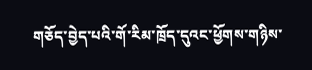གཅོད་བྱེད་པའི་གོ་རིམ་ཁྲོད་དུའང་ཕྱོགས་གཉིས་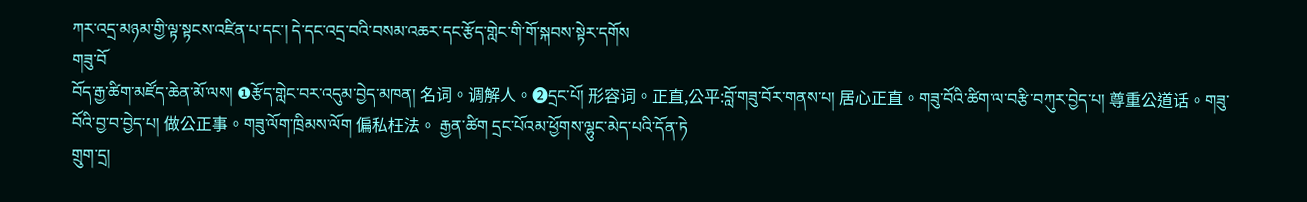ཀར་འདྲ་མཉམ་གྱི་ལྟ་སྟངས་འཛིན་པ་དང་། དེ་དང་འདྲ་བའི་བསམ་འཆར་དང་རྩོད་གླེང་གི་གོ་སྐབས་སྟེར་དགོས
གཟུ་བོ
བོད་རྒྱ་ཚིག་མཛོད་ཆེན་མོ་ལས། ❶རྩོད་གླེང་བར་འདུམ་བྱེད་མཁན། 名词。调解人。❷དྲང་པོ། 形容词。正直,公平:བློ་གཟུ་བོར་གནས་པ། 居心正直。གཟུ་བོའི་ཚིག་ལ་བརྩི་བཀུར་བྱེད་པ། 尊重公道话。གཟུ་བོའི་བྱ་བ་བྱེད་པ། 做公正事。གཟུ་ལོག་ཁྲིམས་ལོག 偏私枉法。 རྒྱན་ཚིག དྲང་པོའམ་ཕྱོགས་ལྷུང་མེད་པའི་དོན་ཏེ
གྲུག་དྲ།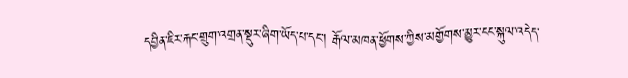དབྱིན་ཇིར་རྐང་གྲུག་འགྲན་སྡུར་ཞིག་ཡོད་པ་དང་། རྒོལ་མཁན་ཕྱོགས་ཀྱིས་མགྱོགས་མྱུར་ངང་སྐུལ་འདེད་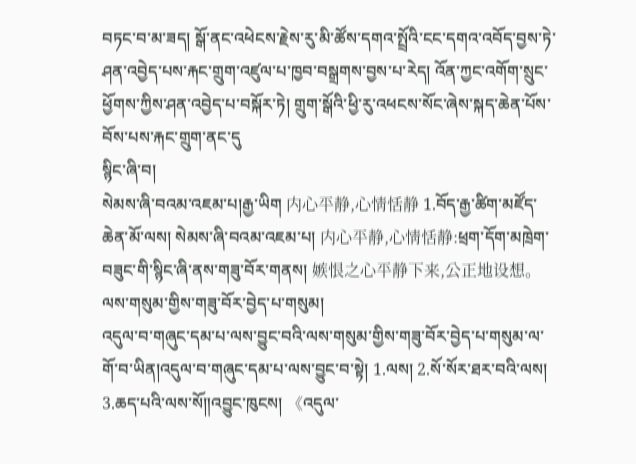བཏང་བ་མ་ཟད། སྒོ་ནང་འཕེངས་རྗེས་རུ་མི་ཚོས་དགའ་སྤྲོའི་ངང་དགའ་འབོད་བྱས་ཏེ་ཤན་འབྱེད་པས་རྐང་གྲུག་འཛུལ་པ་ཁྱབ་བསྒྲགས་བྱས་པ་རེད། འོན་ཀྱང་འགོག་སྲུང་ཕྱོགས་ཀྱིས་ཤན་འབྱེད་པ་བསྐོར་ཏེ། གྲུག་སྒོའི་ཕྱི་རུ་འཕངས་སོང་ཞེས་སྐད་ཆེན་པོས་བོས་པས་རྐང་གྲུག་ནང་དུ
སྙིང་ཞི་བ།
སེམས་ཞི་བའམ་འཇམ་པ།རྒྱ་ཡིག 内心平静,心情恬静 1.བོད་རྒྱ་ཚིག་མཛོད་ཆེན་མོ་ལས། སེམས་ཞི་བའམ་འཇམ་པ། 内心平静,心情恬静:ཕྲག་དོག་མཁྲེག་བཟུང་གི་སྙིང་ཞི་ནས་གཟུ་བོར་གནས། 嫉恨之心平静下来,公正地设想。
ལས་གསུམ་གྱིས་གཟུ་བོར་བྱེད་པ་གསུམ།
འདུལ་བ་གཞུང་དམ་པ་ལས་བྱུང་བའི་ལས་གསུམ་གྱིས་གཟུ་བོར་བྱེད་པ་གསུམ་ལ་གོ་བ་ཡིན།འདུལ་བ་གཞུང་དམ་པ་ལས་བྱུང་བ་སྟེ། 1.ལས། 2.སོ་སོར་ཐར་བའི་ལས། 3.ཆད་པའི་ལས་སོ༎འབྱུང་ཁུངས། 《འདུལ་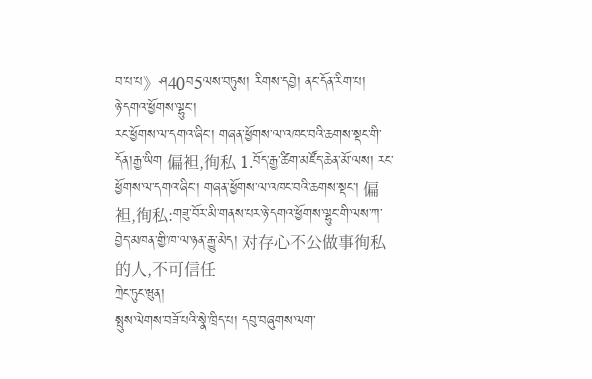བ་པ་པ》ཤ40བ5ལས་བཏུས། རིགས་དབྱེ། ནང་དོན་རིག་པ།
ཉེ་དགའ་ཕྱོགས་ལྷུང་།
རང་ཕྱོགས་ལ་དགའ་ཞིང་། གཞན་ཕྱོགས་ལ་འཁང་བའི་ཆགས་སྡང་གི་དོན།རྒྱ་ཡིག 偏袒,徇私 1.བོད་རྒྱ་ཚིག་མཛོད་ཆེན་མོ་ལས། རང་ཕྱོགས་ལ་དགའ་ཞིང་། གཞན་ཕྱོགས་ལ་འཁང་བའི་ཆགས་སྡང་། 偏袒,徇私:གཟུ་བོར་མི་གནས་པར་ཉེ་དགའ་ཕྱོགས་ལྷུང་གི་ལས་ཀ་བྱེད་མཁན་གྱི་ཁ་ལ་ཉན་རྒྱུ་མེད། 对存心不公做事徇私的人,不可信任
ཀྲེང་ཏུང་ཝུན།
སྤུས་ལེགས་བཟོ་པའི་སྣེ་ཁྲིད་པ། དབུ་བཞུགས་ལག་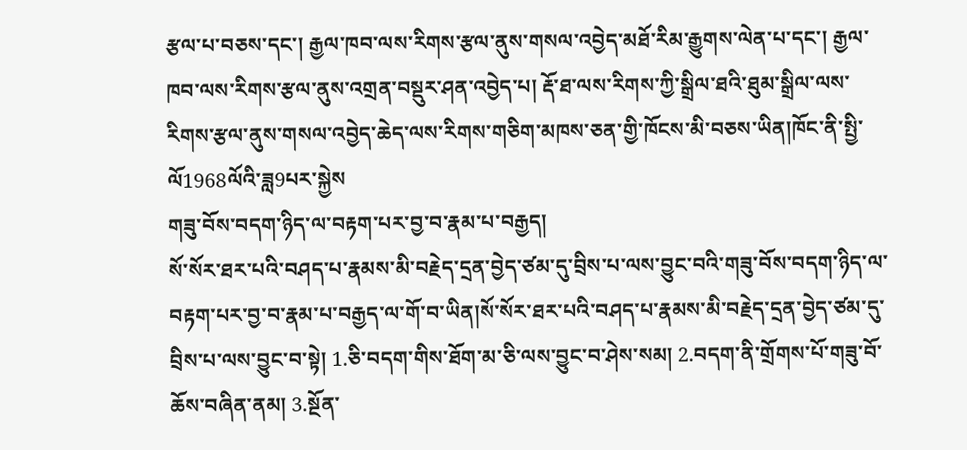རྩལ་པ་བཅས་དང་། རྒྱལ་ཁབ་ལས་རིགས་རྩལ་ནུས་གསལ་འབྱེད་མཐོ་རིམ་རྒྱུགས་ལེན་པ་དང་། རྒྱལ་ཁབ་ལས་རིགས་རྩལ་ནུས་འགྲན་བསྡུར་ཤན་འབྱེད་པ། རྡོ་ཐ་ལས་རིགས་ཀྱི་སྒྲིལ་ཐའི་ཐུམ་སྒྲིལ་ལས་རིགས་རྩལ་ནུས་གསལ་འབྱེད་ཆེད་ལས་རིགས་གཅིག་མཁས་ཅན་གྱི་ཁོངས་མི་བཅས་ཡིན།ཁོང་ནི་སྤྱི་ལོ1968ལོའི་ཟླ9པར་སྐྱེས
གཟུ་བོས་བདག་ཉིད་ལ་བརྟག་པར་བྱ་བ་རྣམ་པ་བརྒྱད།
སོ་སོར་ཐར་པའི་བཤད་པ་རྣམས་མི་བརྗེད་དྲན་བྱེད་ཙམ་དུ་བྲིས་པ་ལས་བྱུང་བའི་གཟུ་བོས་བདག་ཉིད་ལ་བརྟག་པར་བྱ་བ་རྣམ་པ་བརྒྱད་ལ་གོ་བ་ཡིན།སོ་སོར་ཐར་པའི་བཤད་པ་རྣམས་མི་བརྗེད་དྲན་བྱེད་ཙམ་དུ་བྲིས་པ་ལས་བྱུང་བ་སྟེ། 1.ཅི་བདག་གིས་ཐོག་མ་ཅི་ལས་བྱུང་བ་ཤེས་སམ། 2.བདག་ནི་གྲོགས་པོ་གཟུ་བོ་ཆོས་བཞིན་ནམ། 3.སྔོན་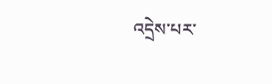འདྲེས་པར་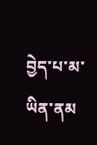བྱེད་པ་མ་ཡིན་ནམ